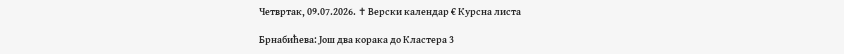Четвртак, 09.07.2026. ✝ Верски календар € Курсна листа

Брнабићева: Још два корака до Кластера 3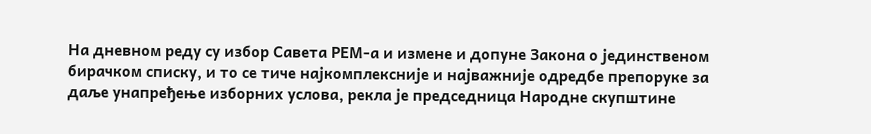На дневном реду су избор Савета РЕМ-а и измене и допуне Закона о јединственом бирачком списку, и то се тиче најкомплексније и најважније одредбе препоруке за даље унапређење изборних услова, рекла је председница Народне скупштине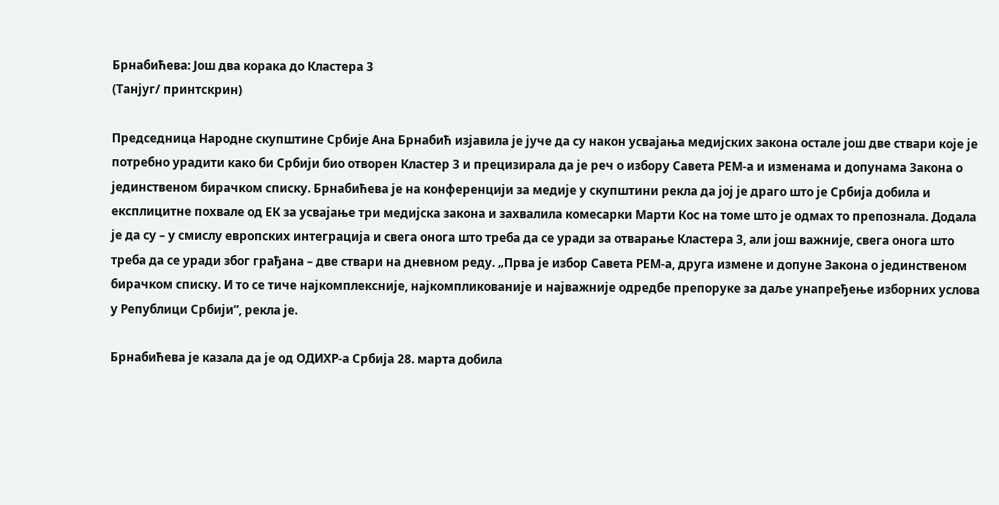Брнабићева: Још два корака до Кластера 3
(Танјуг/ принтскрин)

Председница Народне скупштине Србије Ана Брнабић изјавила је јуче да су након усвајања медијских закона остале још две ствари које је потребно урадити како би Србији био отворен Кластер 3 и прецизирала да је реч о избору Савета РЕМ-а и изменама и допунама Закона о јединственом бирачком списку. Брнабићева је на конференцији за медије у скупштини рекла да јој је драго што је Србија добила и експлицитне похвале од ЕК за усвајање три медијска закона и захвалила комесарки Марти Кос на томе што је одмах то препознала. Додала је да су – у смислу европских интеграција и свега онога што треба да се уради за отварање Кластера 3, али још важније, свега онога што треба да се уради због грађана – две ствари на дневном реду. „Прва је избор Савета РЕМ-а, друга измене и допуне Закона о јединственом бирачком списку. И то се тиче најкомплексније, најкомпликованије и најважније одредбе препоруке за даље унапређење изборних услова у Републици Србији”, рекла је.

Брнабићева је казала да је од ОДИХР-а Србија 28. марта добила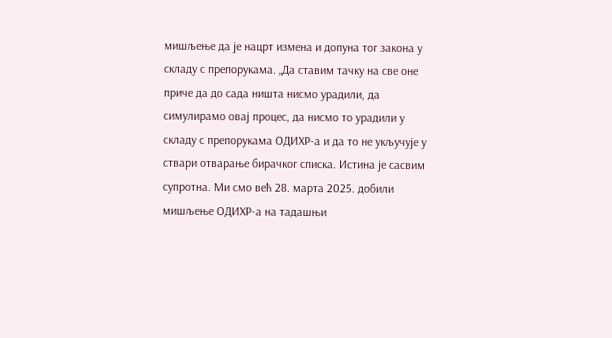мишљење да је нацрт измена и допуна тог закона у складу с препорукама. „Да ставим тачку на све оне приче да до сада ништа нисмо урадили, да симулирамо овај процес, да нисмо то урадили у складу с препорукама ОДИХР-а и да то не укључује у ствари отварање бирачког списка. Истина је сасвим супротна. Ми смо већ 28. марта 2025. добили мишљење ОДИХР-а на тадашњи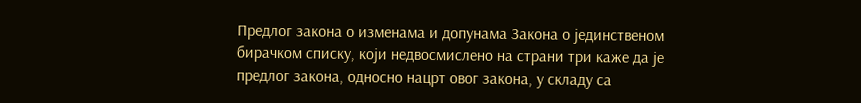Предлог закона о изменама и допунама Закона о јединственом бирачком списку, који недвосмислено на страни три каже да је предлог закона, односно нацрт овог закона, у складу са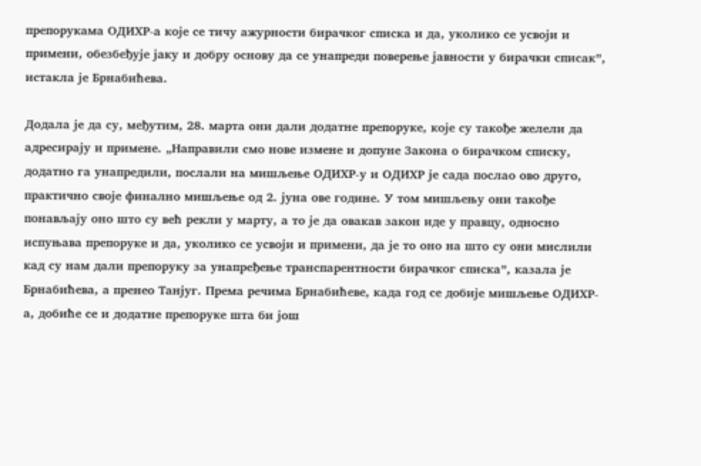препорукама ОДИХР-а које се тичу ажурности бирачког списка и да, уколико се усвоји и примени, обезбеђује јаку и добру основу да се унапреди поверење јавности у бирачки списак”, истакла је Брнабићева.

Додала је да су, међутим, 28. марта они дали додатне препоруке, које су такође желели да адресирају и примене. „Направили смо нове измене и допуне Закона о бирачком списку, додатно га унапредили, послали на мишљење ОДИХР-у и ОДИХР је сада послао ово друго, практично своје финално мишљење од 2. јуна ове године. У том мишљењу они такође понављају оно што су већ рекли у марту, а то је да овакав закон иде у правцу, односно испуњава препоруке и да, уколико се усвоји и примени, да је то оно на што су они мислили кад су нам дали препоруку за унапређење транспарентности бирачког списка”, казала је Брнабићева, а пренео Танјуг. Према речима Брнабићеве, када год се добије мишљење ОДИХР-а, добиће се и додатне препоруке шта би још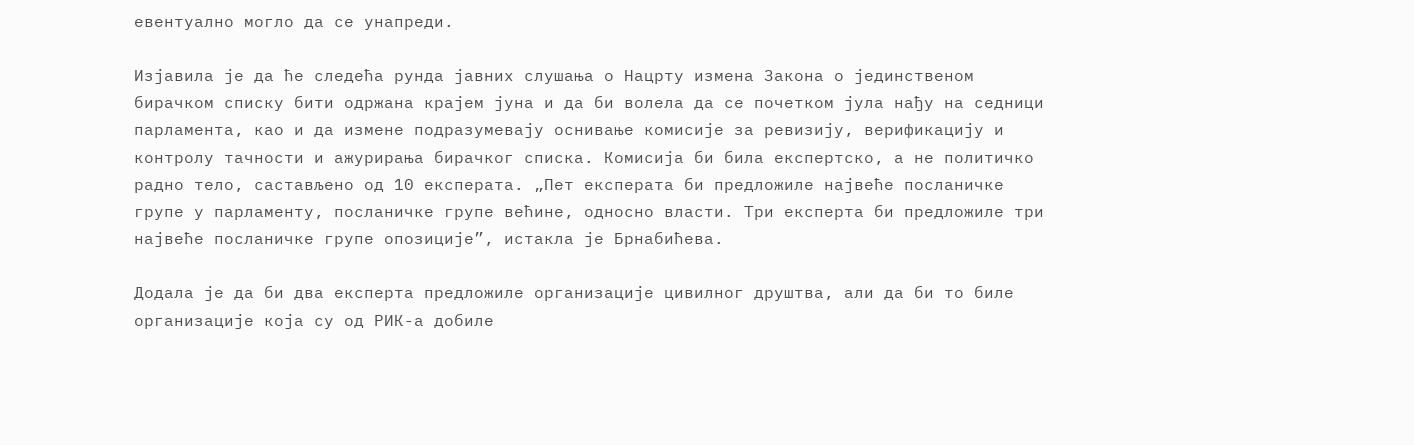евентуално могло да се унапреди.

Изјавила је да ће следећа рунда јавних слушања о Нацрту измена Закона о јединственом бирачком списку бити одржана крајем јуна и да би волела да се почетком јула нађу на седници парламента, као и да измене подразумевају оснивање комисије за ревизију, верификацију и контролу тачности и ажурирања бирачког списка. Комисија би била експертско, а не политичко радно тело, састављено од 10 експерата. „Пет експерата би предложиле највеће посланичке групе у парламенту, посланичке групе већине, односно власти. Три експерта би предложиле три највеће посланичке групе опозиције”, истакла је Брнабићева.

Додала је да би два експерта предложиле организације цивилног друштва, али да би то биле организације која су од РИК-а добиле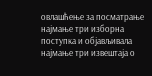овлашћење за посматрање најмање три изборна поступка и објављивала најмање три извештаја о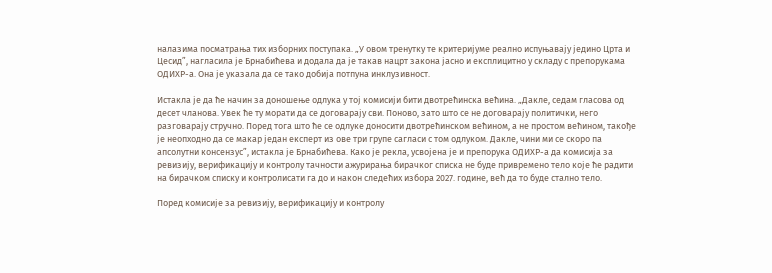налазима посматрања тих изборних поступака. „У овом тренутку те критеријуме реално испуњавају једино Црта и Цесид”, нагласила је Брнабићева и додала да је такав нацрт закона јасно и експлицитно у складу с препорукама ОДИХР-а. Она је указала да се тако добија потпуна инклузивност.

Истакла је да ће начин за доношење одлука у тој комисији бити двотрећинска већина. „Дакле, седам гласова од десет чланова. Увек ће ту морати да се договарају сви. Поново, зато што се не договарају политички, него разговарају стручно. Поред тога што ће се одлуке доносити двотрећинском већином, а не простом већином, такође је неопходно да се макар један експерт из ове три групе сагласи с том одлуком. Дакле, чини ми се скоро па апсолутни консензус”, истакла је Брнабићева. Како је рекла, усвојена је и препорука ОДИХР-а да комисија за ревизију, верификацију и контролу тачности ажурирања бирачког списка не буде привремено тело које ће радити на бирачком списку и контролисати га до и након следећих избора 2027. године, већ да то буде стално тело.

Поред комисије за ревизију, верификацију и контролу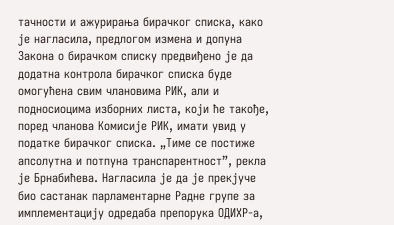тачности и ажурирања бирачког списка, како је нагласила, предлогом измена и допуна Закона о бирачком списку предвиђено је да додатна контрола бирачког списка буде омогућена свим члановима РИК, али и подносиоцима изборних листа, који ће такође, поред чланова Комисије РИК, имати увид у податке бирачког списка. „Тиме се постиже апсолутна и потпуна транспарентност”, рекла је Брнабићева. Нагласила је да је прекјуче био састанак парламентарне Радне групе за имплементацију одредаба препорука ОДИХР-а,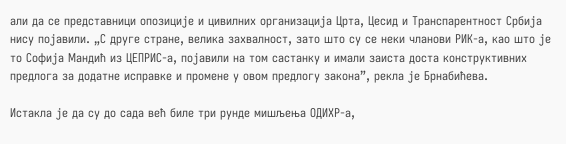али да се представници опозиције и цивилних организација Црта, Цесид и Транспарентност Србија нису појавили. „С друге стране, велика захвалност, зато што су се неки чланови РИК-а, као што је то Софија Мандић из ЦЕПРИС-а, појавили на том састанку и имали заиста доста конструктивних предлога за додатне исправке и промене у овом предлогу закона”, рекла је Брнабићева.

Истакла је да су до сада већ биле три рунде мишљења ОДИХР-а,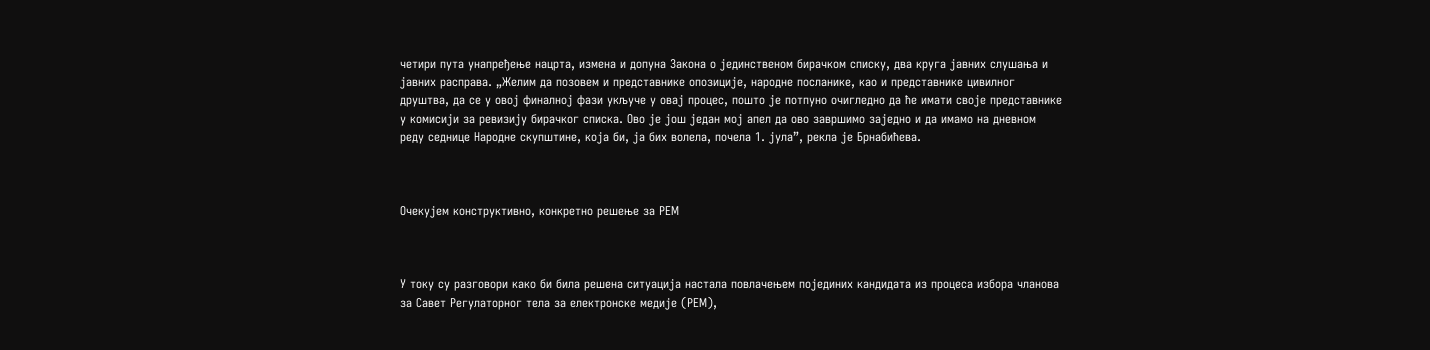четири пута унапређење нацрта, измена и допуна Закона о јединственом бирачком списку, два круга јавних слушања и јавних расправа. „Желим да позовем и представнике опозиције, народне посланике, као и представнике цивилног друштва, да се у овој финалној фази укључе у овај процес, пошто је потпуно очигледно да ће имати своје представнике у комисији за ревизију бирачког списка. Ово је још један мој апел да ово завршимо заједно и да имамо на дневном реду седнице Народне скупштине, која би, ја бих волела, почела 1. јула”, рекла је Брнабићева.



Очекујем конструктивно, конкретно решење за РЕМ



У току су разговори како би била решена ситуација настала повлачењем појединих кандидата из процеса избора чланова за Савет Регулаторног тела за електронске медије (РЕМ),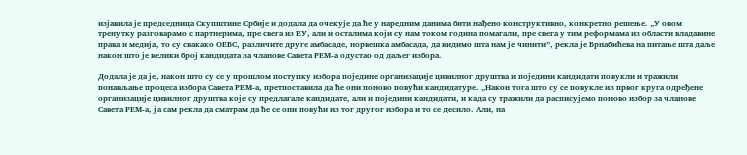изјавила је председница Скупштине Србије и додала да очекује да ће у наредним данима бити нађено конструктивно, конкретно решење. „У овом тренутку разговарамо с партнерима, пре свега из ЕУ, али и осталима који су нам током година помагали, пре свега у тим реформама из области владавине права и медија, то су свакако ОЕБС, различите друге амбасаде, норвешка амбасада, да видимо шта нам је чинити”, рекла је Брнабићева на питање шта даље након што је велики број кандидата за чланове Савета РЕМ-а одустао од даљег избора.

Додала је да је, након што су се у прошлом поступку избора поједине организације цивилног друштва и поједини кандидати повукли и тражили понављање процеса избора Савета РЕМ-а, претпоставила да ће они поново повући кандидатуре. „Након тога што су се повукле из првог круга одређене организације цивилног друштва које су предлагале кандидате, али и поједини кандидати, и када су тражили да расписујемо поново избор за чланове Савета РЕМ-а, ја сам рекла да сматрам да ће се они повући из тог другог избора и то се десило. Али, на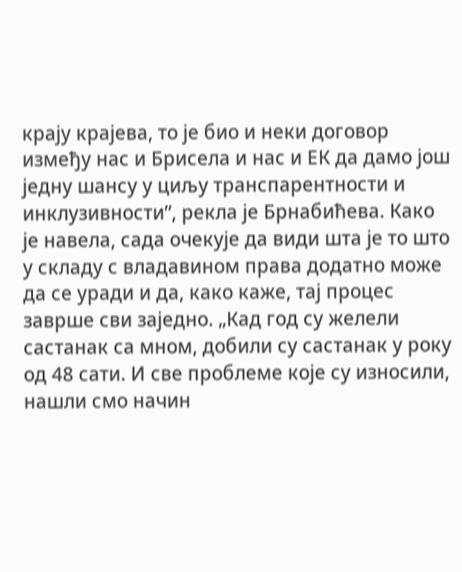крају крајева, то је био и неки договор између нас и Брисела и нас и ЕК да дамо још једну шансу у циљу транспарентности и инклузивности”, рекла је Брнабићева. Како је навела, сада очекује да види шта је то што у складу с владавином права додатно може да се уради и да, како каже, тај процес заврше сви заједно. „Кад год су желели састанак са мном, добили су састанак у року од 48 сати. И све проблеме које су износили, нашли смо начин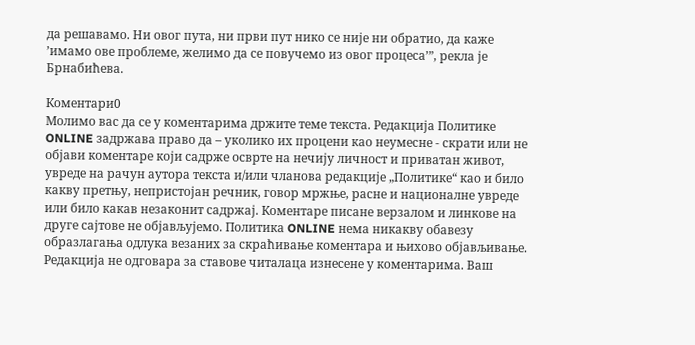да решавамо. Ни овог пута, ни први пут нико се није ни обратио, да каже ’имамо ове проблеме, желимо да се повучемо из овог процеса’”, рекла је Брнабићева.

Коментари0
Молимо вас да се у коментарима држите теме текста. Редакција Политике ONLINE задржава право да – уколико их процени као неумесне - скрати или не објави коментаре који садрже осврте на нечију личност и приватан живот, увреде на рачун аутора текста и/или чланова редакције „Политике“ као и било какву претњу, непристојан речник, говор мржње, расне и националне увреде или било какав незаконит садржај. Коментаре писане верзалом и линкове на друге сајтове не објављујемо. Политика ONLINE нема никакву обавезу образлагања одлука везаних за скраћивање коментара и њихово објављивање. Редакција не одговара за ставове читалаца изнесене у коментарима. Ваш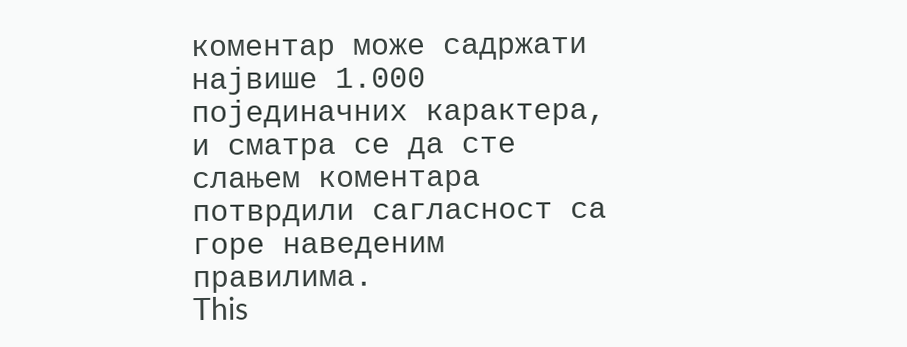коментар може садржати највише 1.000 појединачних карактера, и сматра се да сте слањем коментара потврдили сагласност са горе наведеним правилима.
This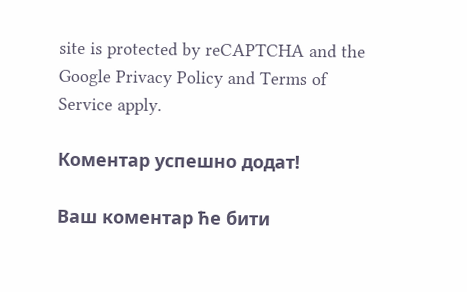site is protected by reCAPTCHA and the Google Privacy Policy and Terms of Service apply.

Комeнтар успeшно додат!

Ваш комeнтар ћe бити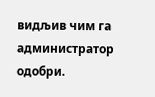видљив чим га администратор одобри.